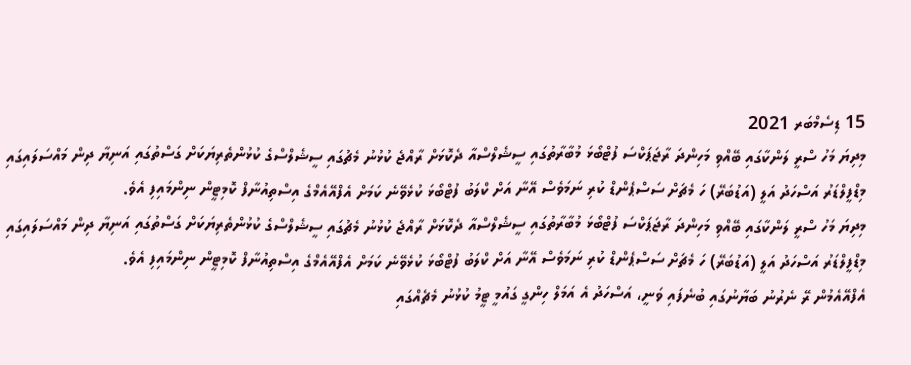15 ޑިސެމްބަރ 2021
މިދިޔަ މަހު ސްރީ ލަންކާގައި ބޭއްވި މަހިންދަ ރާޖަޕަކްސަ ފުޓްބޯޅަ މުބާރާތުގައި ސީޝެލްސްއާ ދެކޮޅަށް ރާއްޖެ ކުޅުނު މެޗުގައި ސީޝެލްސްގެ ކުޅުންތެރިޔަކަށް ގަސްތުގައި އަނިޔާ ދިން މައްސަލައިގައި މިޑްފީލްޑަރު އަސްހަދު އަލީ (އަޑުބަރޭ) ހަ މެޗަށް ސަސްޕެންޑް ކުރި ނަމަވެސް އޭނާ އަށް ކްލަބު ފުޓްބޯޅަ ކުޅެވޭނެ ކަމަށް އެފްއޭއެމްގެ އިސްތިއުނާފް ކޮމިޓީން ނިންމައިފި އެވެ.
މިދިޔަ މަހު ސްރީ ލަންކާގައި ބޭއްވި މަހިންދަ ރާޖަޕަކްސަ ފުޓްބޯޅަ މުބާރާތުގައި ސީޝެލްސްއާ ދެކޮޅަށް ރާއްޖެ ކުޅުނު މެޗުގައި ސީޝެލްސްގެ ކުޅުންތެރިޔަކަށް ގަސްތުގައި އަނިޔާ ދިން މައްސަލައިގައި މިޑްފީލްޑަރު އަސްހަދު އަލީ (އަޑުބަރޭ) ހަ މެޗަށް ސަސްޕެންޑް ކުރި ނަމަވެސް އޭނާ އަށް ކްލަބު ފުޓްބޯޅަ ކުޅެވޭނެ ކަމަށް އެފްއޭއެމްގެ އިސްތިއުނާފް ކޮމިޓީން ނިންމައިފި އެވެ.
އެފްއޭއެމުން ރޭ ނެރުނު ބަޔާނުގައި ބުނެފައި ވަނީ، އަސްހަދު އެ އަމަލް ހިންގީ ގައުމީ ޓީމު ކުޅުނު މެޗެއްގައި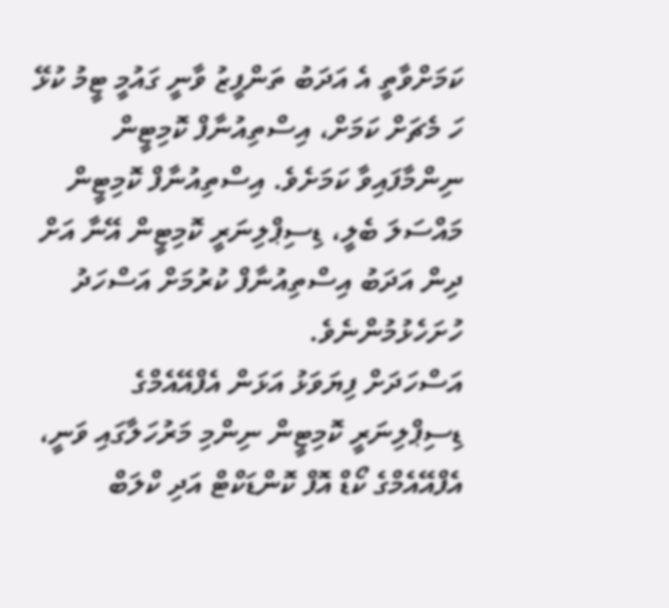ކަމަށްވާތީ އެ އަދަބު ތަންފީޒު ވާނީ ގައުމީ ޓީމު ކުޅޭ ހަ މެޗަށް ކަމަށް، އިސްތިއުނާފް ކޮމިޓީން ނިންމާފައިވާ ކަމަށެވެ. އިސްތިއުނާފް ކޮމިޓީން މައްސަލަ ބެލީ، ޑިސިޕްލިނަރީ ކޮމިޓީން އޭނާ އަށް ދިން އަދަބު އިސްތިއުނާފް ކުރުމަށް އަސްހަދު ހުށަހެޅުމުންނެވެ.
އަސްހަދަށް ފިޔަވަޅު އަޅަން އެފްއޭއެމްގެ ޑިސިޕްލިނަރީ ކޮމިޓީން ނިންމި މަރުހަލާގައި ވަނީ، އެފްއޭއެމްގެ ކޯޑް އޮފް ކޮންޑަކްޓް އަދި ކްލަބް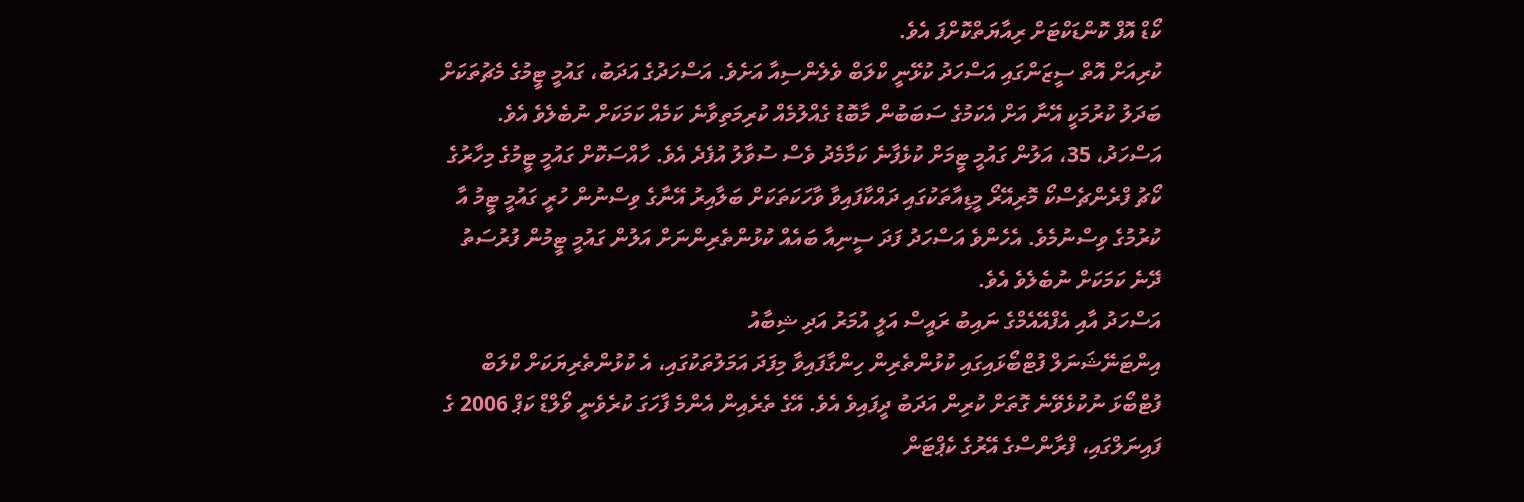ކޯޑް އޮފް ކޮންޑަކްޓަށް ރިއާޔަތްކޮށްފަ އެވެ.
ކުރިއަށް އޮތް ސީޒަންގައި އަސްހަދު ކުޅޭނީ ކްލަބް ވެލެންސިއާ އަށެވެ. އަސްހަދުގެ އަދަބު، ގައުމީ ޓީމުގެ މެޗުތަކަށް ބަދަލު ކުރުމަކީ އޭނާ އަށް އެކަމުގެ ސަބަބުން މާބޮޑު ގެއްލުމެއް ކުރިމަތިވާނެ ކަމެއް ކަމަކަށް ނުބެލެވެ އެވެ.
އަސްހަދު، 35، އަލުން ގައުމީ ޓީމަށް ކުޅެފާނެ ކަމާމެދު ވެސް ސުވާލު އުފެދެ އެވެ. ހާއްސަކޮށް ގައުމީ ޓީމުގެ މިހާރުގެ ކޯޗު ފްރެންޗެސްކޯ މޮރިއޭރޯ މީޑިއާތަކުގައި ދައްކާފައިވާ ވާހަކަތަކަށް ބަލާއިރު އޭނާގެ ވިސްނުން ހުރީ ގައުމީ ޓީމު އާ ކުރުމުގެ ވިސްނުމެވެ. އެހެންވެ އަސްހަދު ފަދަ ސީނިއާ ބައެއް ކުޅުންތެރިންނަށް އަލުން ގައުމީ ޓީމުން ފުރުސަތު ދޭނެ ކަމަކަށް ނުބެލެވެ އެވެ.
އަސްހަދު އާއި އެފްއޭއެމްގެ ނައިބު ރައީސް އަލީ އުމަރު އަދި ޝިބާއު
އިންޓަނޭޝަނަލް ފުޓްބޯޅައިގައި ކުޅުންތެރިން ހިންގާފައިވާ މިފަދަ އަމަލުތަކުގައި، އެ ކުޅުންތެރިޔަކަށް ކްލަބް ފުޓްބޯޅަ ނުކުޅެވޭނެ ގޮތަށް ކުރިން އަދަބު ދީފައިވެ އެވެ. އޭގެ ތެރެއިން އެންމެ ފާހަގަ ކުރެވެނީ ވޯލްޑް ކަޕް 2006 ގެ ފައިނަލްގައި، ފްރާންސްގެ އޭރުގެ ކެޕްޓަން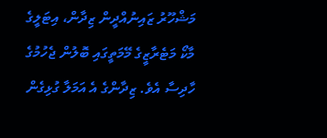މަޝްހޫރު ޒައިނުއްދީން ޒިދާން، އިޓަލީގެ މާކޯ މަޓެރާޒީގެ މޭމަތީގައި ބޮލުން ޖެހުމުގެ ހާދިސާ އެވެ. ޒިދާންގެ އެ އަމަލާ ގުޅިގެން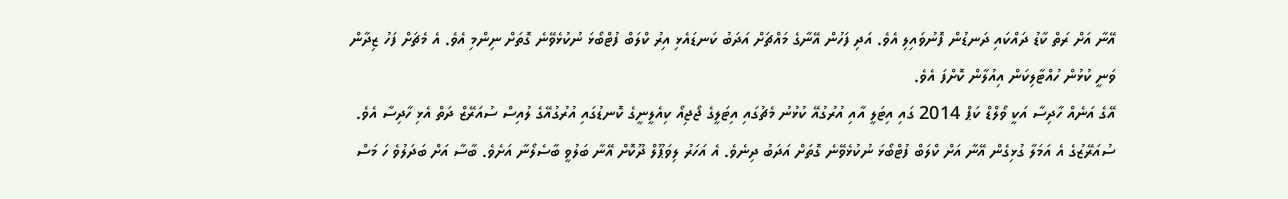އޭނާ އަށް ރަތް ކާޑު ދައްކައި ދަނޑުން ފޮނުވައިލި އެވެ. އަދި ފަހުން އޭނާގެ މައްޗަށް އަދަބު ކަނޑައެޅި އިރު ކްލަބް ފުޓްބޯޅަ ނުކުޅެވޭނެ ގޮތަށް ނިންމި އެވެ. އެ މެޗަށް ފަހު ޒިދާން ވަނީ ކުޅުން ހުއްޓާލިކަން އިއުލާން ކޮށްފަ އެވެ.
އޭގެ އަނެއް ހާދިސާ އަކީ ވޯލްޑް ކަޕް 2014 ގައި އިޓަލީ އާއި އުރުގުއޭ ކުޅުނު މެޗުގައި އިޓަލީގެ ޖޯޖިއޯ ކިއެލީނީގެ ކޮނޑުގައި އުރުގުއޭގެ ލުއިސް ސުއަރޭޒް ދަތް އެޅި ހާދިސާ އެވެ. ސުއަރޭޒުގެ އެ އަމަލާ ގުޅިގެން އޭނާ އަށް ކްލަބް ފުޓްބޯޅަ ނުކުޅެވޭނެ ގޮތަށް އަދަބު ދިނެވެ. އެ އަހަރު ލިވަޕޫލް ދޫކޮށް އޭނާ ބަލުވީ ބާސެލޯނާ އަށެވެ. ބާސާ އަށް ބަދަލުވެ ހަ މަސް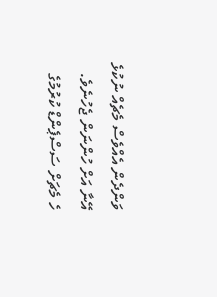ވަންދެން އެއްވެސް މެޗެއް ނުކުޅެ އޭނާ އަށް ހުންނަން ޖެހުނެވެ.
ހެ މެޗަށް ސަސްޕެންޑް ކުރުމުގެ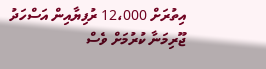އިތުރަށް 12،000 ރުފިޔާއިން އަސްހަދު ޖޫރިމަނާ ކުރުމަށް ވެސް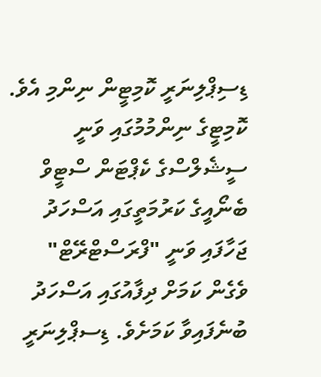ޑިސިޕްލިނަރީ ކޮމިޓީން ނިންމި އެވެ. ކޮމިޓީގެ ނިންމުމުގައި ވަނީ ސީޝެލްސްގެ ކެޕްޓަން ސްޓީވް ބެނޯއީގެ ކަރުމަތީގައި އަސްހަދު ޖަހާފައި ވަނީ "ފްރަސްޓްރޭޓް" ވެގެން ކަމަށް ދިފާއުގައި އަސްހަދު ބުނެފައިވާ ކަމަށެވެ. ޑިސޕްލިނަރީ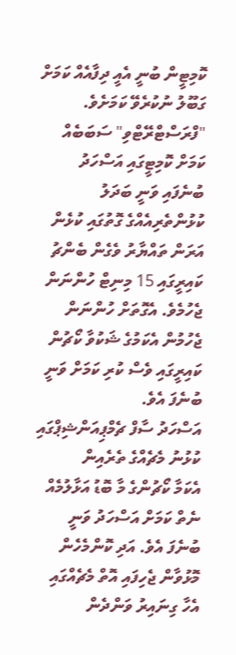ކޮމިޓީން ބުނީ އެއީ ދިފާއެއް ކަމަށް ގަބޫލު ނުކުރެވޭ ކަމަށެވެ.
"ފްރަސްޓްރޭޓްވި" ސަބަބެއް ކަމަށް ކޮމިޓީގައި އަސްހަދު ބުނެފައި ވަނީ ބަދަލު ކުޅުންތެރިއެއްގެ ގޮތުގައި ކުޅެން އަރަން ތައްޔާރު ވެގެން ބެންޗު ކައިރީގައި 15 މިނިޓް ހުންނަން ޖެހުމެވެ. އެގޮތަށް ހުންނަން ޖެހުމުން އެކަމުގެ ޝަކުވާ ކޯޗުން ކައިރީގައި ވެސް ކުރި ކަމަށް ވަނީ ބުނެފަ އެވެ.
އަސްހަދު ސާފް ޗެމްޕިއަންޝިޕްގައި ކުޅުނު މެޗެއްގެ ތެރެއިން
އެކަމާ ކޯޗުންގެ މާ ބޮޑު އަޅާލުމެއް ނެތް ކަމަށް އަސްހަދު ވަނީ ބުނެފަ އެވެ. އަދި ކޮންމެހެން މޮޅުވާން ޖެހިފައި އޮތް މެޗެއްގައި އެހާ ގިނައިރު ވަންދެން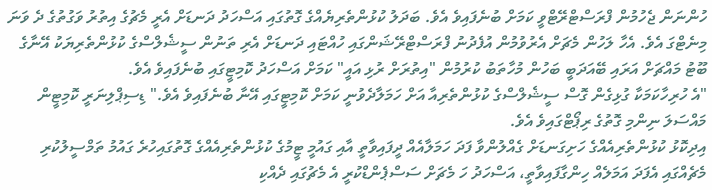ހުންނަން ޖެހުމުން ފްރަސްޓްރޭޓްވީ ކަމަށް ބުނެފައިވެ އެވެ. ބަދަލު ކުޅުންތެރިޔެއްގެ ގޮތުގައި އަސްހަދު ދަނޑަށް އެރީ މެޗުގެ އިތުރު ވަގުތުގެ ދެ ވަނަ މިނެޓްގަ އެވެ. އެހާ ލަހުން މެޗަށް އެރުވުމުން އުފެދުނު ފްރަސްޓްރޭޝަންގައި ހުއްޓައި ދަނޑަށް އެރި ތަނުން ސީޝެލްސްގެ ކުޅުންތެރިޔަކު އޭނާގެ ބޫޓު މައްޗަށް އަރައި ބޭއަދަބީ ބަހުން މުހާތަބު ކުރުމުން "އިތުރަށް ރުޅި އައީ" ކަމަށް އަސްހަދު ކޮމިޓީގައި ބުނެފައިވެ އެވެ.
"އެ ހުރިހާކަމަކާ ގުޅިގެން ގޮސް ސީޝެލްސްގެ ކުޅުންތެރިއާ އަށް ހަމަލާދެވުނީ ކަމަށް ކޮމިޓީގައި އޭނާ ބުނެފައިވެ އެވެ." ޑިސިޕްލިނަރީ ކޮމިޓީން މައްސަލަ ނިންމި ގޮތުގެ ރިޕޯޓްގައިވެ އެވެ.
އިދިކޮޅު ކުޅުންތެރިއެއްގެ ހަށިގަނޑަށް ގެއްލުންވާ ފަދަ ހަމަލާއެއް ދީފައިވާތީ އާއި ގައުމީ ޓީމުގެ ކުޅުންތެރިއެއްގެ ގޮތުގައިހުރެ ގައުމު ތަމްސީލުކުރި މެޗެއްގައި އެފަދަ އަމަލެއް ހިންގާފައިވާތީ، އަސްހަދު ހަ މެޗަށް ސަސްޕެންޑްކުރީ އެ މެޗުގައި ދެއްކި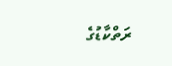ރަތްކާޑުގެ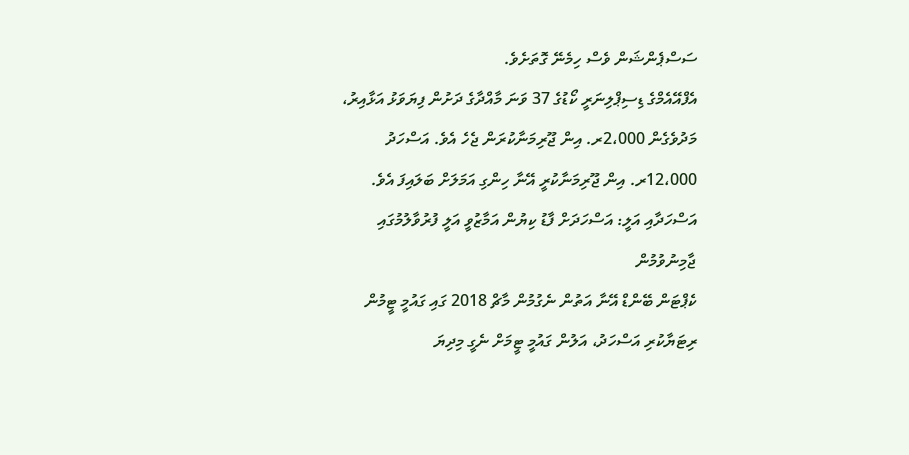ސަސްޕެންޝަން ވެސް ހިމެނޭ ގޮތަށެވެ.
އެފްއޭއެމްގެ ޑިސިޕްލިނަރީ ކޯޑުގެ 37 ވަނަ މާއްދާގެ ދަށުން ފިޔަވަޅު އަޅާއިރު، މަދުވެގެން 2،000ރ. އިން ޖޫރިމަނާކުރަން ޖެހެ އެވެ. އަސްހަދު 12،000ރ. އިން ޖޫރިމަނާކުރީ އޭނާ ހިންގި އަމަލަށް ބަލައިފަ އެވެ.
އަސްހަދާއި އަލީ: އަސްހަދަށް ފާޑު ކިޔުން އަމާޒުވީ އަލީ ފުރުވާލުމުގައި ޖާމިނުވުމުން
ކެޕްޓަން ބޭންޑް އޭނާ އަތުން ނެގުމުން މާޗް 2018 ގައި ގައުމީ ޓީމުން ރިޓަޔާކުރި އަސްހަދު، އަލުން ގައުމީ ޓީމަށް ނެގީ މިދިޔަ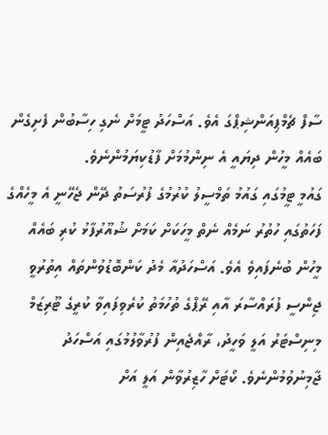ސާފް ޗެމްޕިއަންޝިޕްގަ އެވެ. އަސްހަދު ޓީމަށް ނެގި ހިސާބުން ފެށިގެން ބައެއް މީހުން ދިޔައީ އެ ނިންމުމަށް ފާޑުކިޔަމުންނެވެ.
ގައުމީ ޓީމުގައި ގައުމު ތަމްސީލު ކުރުމުގެ ފުރުސަތު ދޭން ޖެހޭނީ އެ މީހެއްގެ ފަހަތުގައި ހުތުރު ނަމެއް ނެތް މީހަކަށް ކަމަށް ޝުއޫރުފާޅު ކުރި ބައެއް މީހުން ބުނެފައިވެ އެވެ. އަސްހަދުއާ މެދު ކަންބޮޑުވުންތައް އިތުރުވީ ޖިންސީ ފުރައްސާރަ އާއި ރޭޕްގެ ތުހުމަތު ކުރެވިފައިވާ ކުރީގެ ޓޫރިޒަމް މިނިސްޓަރު އަލީ ވަހީދު، ރާއްޖެއިން ފުރުވާލުމުގައި އަސްހަދު ޖާމިނުވުމުންނެވެ. ކޯޓަށް ހާޒިރުވާން އަލީ އަށް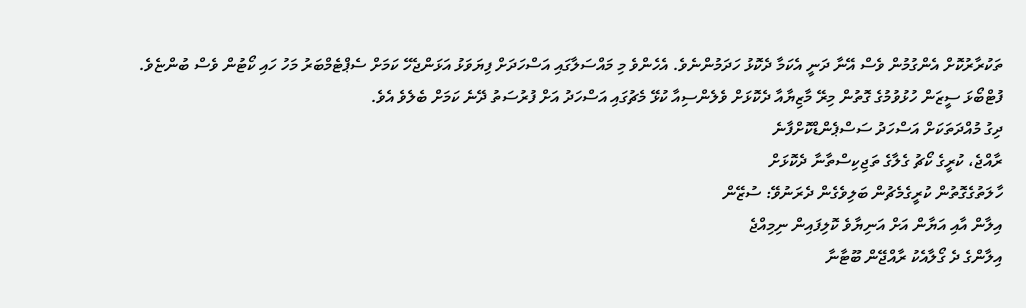ތަކުރާރުކޮށް އެންގުމުން ވެސް އޭނާ ދަނީ އެކަމާ ދެކޮޅު ހަދަމުންނެވެ. އެހެންވެ މި މައްސަލާގައި އަސްހަދަށް ފިޔަވަޅު އަޅަންޖެހޭ ކަމަށް ސެޕްޓެމްބަރު މަހު ހައި ކޯޓުން ވެސް ބުންޏެވެ.
ފުޓްބޯޅަ ސީޒަން ހުޅުވުމުގެ ގޮތުން މިރޭ މާޒިޔާއާ ދެކޮޅަށް ވެލެންސިއާ ކުޅޭ މެޗުގައި އަސްހަދު އަށް ފުރުސަތު ދޭނެ ކަމަށް ބެލެވެ އެވެ.
ދިގު މުއްދަތަކަށް އަސްހަދު ސަސްޕެންޑްކޮށްފާނެ
ރާއްޖެ، ކުރީގެ ކޯޗު ގެލާގެ ތަޖިކިސްތާނާ ދެކޮޅަށް
ހާލަތުގެގޮތުން ކުރީގެމެޗުން ބަލިވެގެން ދެރަނުވޭ: ސުޒޭން
އިލާން އާއި އަޔާން އަށް އަނިޔާވެ ކޮލިފައިން ނިމިއްޖެ
އިލާންގެ ދެ ގޯލާއެކު ރާއްޖޭން ބޫޓާނާ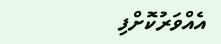އެއްވަރުކޮށްފި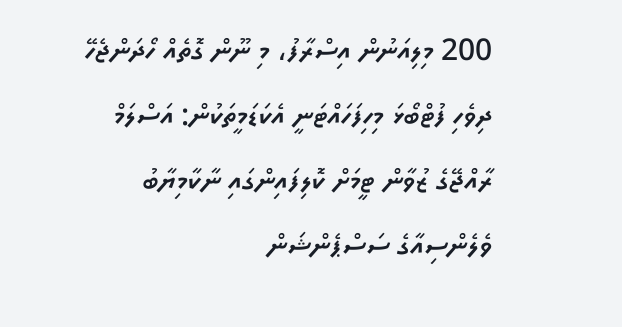200 މިލިއަނުން އިސްރާފު، މި ނޫން ގޮތެއް ހޯދަންޖެހޭ
ދިވެހި ފުޓްބޯޅަ މިހިފަހައްޓަނީ އެކަޑަމީތަކުން: އަސްލަމް
ރާއްޖޭގެ ޒުވާން ޓީމަށް ކޮލިފައިންގައި ނާކާމިޔާބު
ވެލެންސިއާގެ ސަސްޕެންޝަން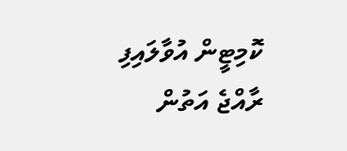ކޮމިޓީން އުވާލައިފި
ރާއްޖެ އަތުން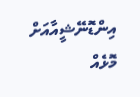އިންޑޮނޭޝީއާއަށް މޮޅެއް